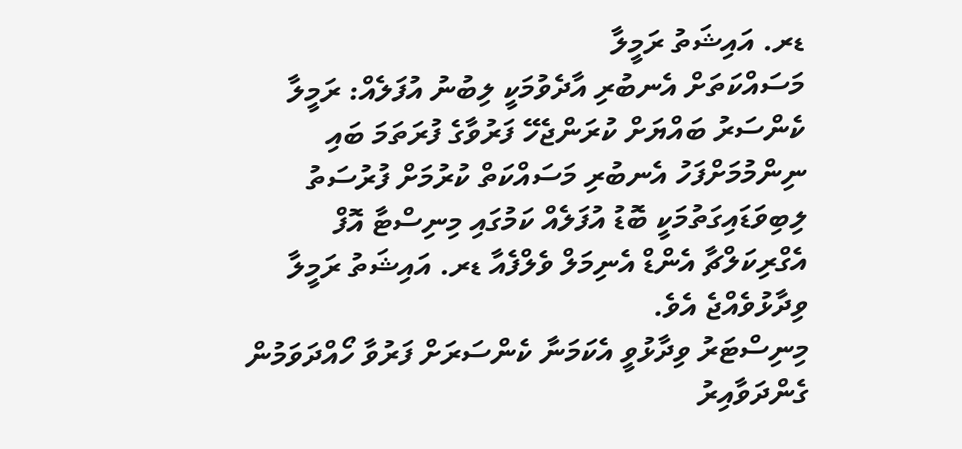ޑރ. އައިޝަތު ރަމީލާ
މަސައްކަތަށް އެނބުރި އާދެވުމަކީ ލިބުނު އުފަލެއް: ރަމީލާ
ކެންސަރު ބައްޔަށް ކުރަންޖެހޭ ފަރުވާގެ ފުރަތަމަ ބައި ނިންމުމަށްފަހު އެނބުރި މަސައްކަތް ކުރުމަށް ފުރުސަތު ލިބިވަޑައިގަތުމަކީ ބޮޑު އުފަލެއް ކަމުގައި މިނިސްޓާ އޮފް އެގްރިކަލްޗާ އެންޑް އެނިމަލް ވެލްފެއާ ޑރ. އައިޝަތު ރަމީލާ ވިދާޅުވެއްޖެ އެވެ.
މިނިސްޓަރު ވިދާޅުވީ އެކަމަނާ ކެންސަރަށް ފަރުވާ ހޯއްދަވަމުން ގެންދަވާއިރު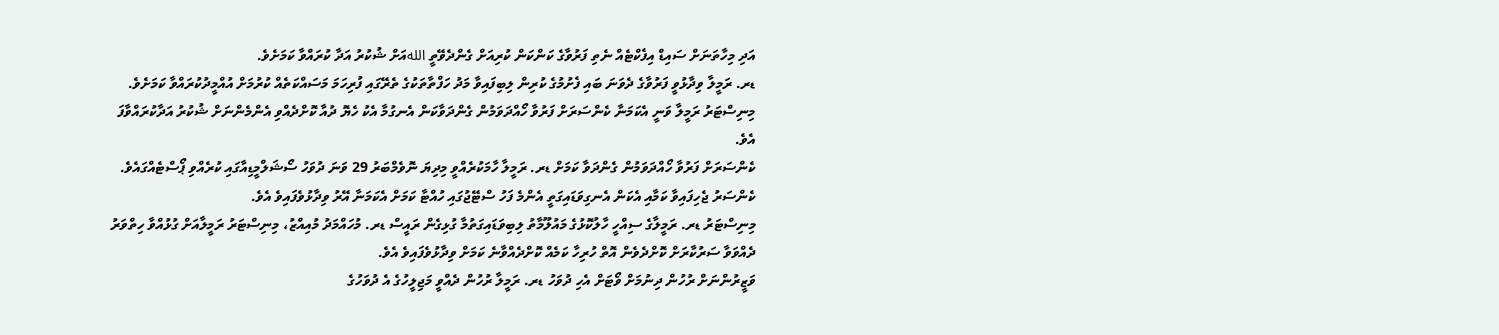އަދި މިހާތަނަށް ސައިޑް އިފެކްޓެއް ނެތި ފަރުވާގެ ކަންކަން ކުރިއަށް ގެންދެވޭތީ اللهއަށް ޝުކުރު އަދާ ކުރައްވާ ކަމަށެވެ.
ޑރ. ރަމީލާ ވިދާޅުވީ ފަރުވާގެ ދެވަނަ ބައި ފެށުމުގެ ކުރިން ލިބިފައިވާ މަދު ހަފްތާތަކުގެ ތެރޭގައި ފުރިހަމަ މަސައްކަތެއް ކުރުމަށް އުއްމީދުކުރައްވާ ކަމަށެވެ.
މިނިސްޓަރު ރަމީލާ ވަނީ އެކަމަނާ ކެންސަރަށް ފަރުވާ ހޯއްދަވަމުން ގެންދަވާކަން އެނގުމާ އެކު ހެޔޮ ދުއާ ކޮށްދެއްވި އެންމެންނަށް ޝުކުރު އަދާކުރައްވާފަ އެވެ.
ކެންސަރަށް ފަރުވާ ހޯއްދަވަމުން ގެންދަވާ ކަމަށް ޑރ. ރަމީލާ ހާމަކުރެއްވީ މިދިޔަ ނޮވެމްބަރު 29 ވަނަ ދުވަހު ސޯޝަލްމީޑިއާގައި ކުރެއްވި ޕޯސްޓެއްގައެވެ. ކެންސަރު ޖެހިފައިވާ ކަމާއި އެކަން އެނގިވަޑައިގަތީ އެންމެ ފަހު ސްޓޭޖުގައި ހުއްޓާ ކަމަށް އެކަމަނާ އޭރު ވިދާޅުވެފައިވެ އެވެ.
މިނިސްޓަރު ޑރ. ރަމީލާގެ ސިއްހީ ހާލުކޮޅުގެ މައުލޫމާތު ލިބިވަޑައިގަތުމާ ގުޅިގެން ރައީސް ޑރ. މުހައްމަދު މުއިއްޒު، މިނިސްޓަރު ރަމީލާއަށް ގުޅުއްވާ ހިތްވަރު ދެއްވަވާ ސަރުކާރަށް ކޮށްދެވެން އޮތް ހުރިހާ ކަމެއް ކޮށްދެއްވާނެ ކަމަށް ވިދާޅުވެފައިވެ އެވެ.
ވަޒީރުންނަށް ރުހުން ދިނުމަށް ވޯޓަށް އެހި ދުވަހު ޑރ. ރަމީލާ ރުހުން ދެއްވީ މަޖިލީހުގެ އެ ދުވަހުގެ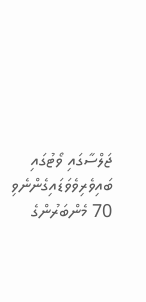ޖަލްސާގައި ވޯޓުގައި ބައިވެރިވެވަޑައިގެންނެވި 70 މެންބަރުންގެ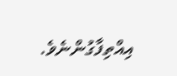އިއްތިފާގުންނެވެ.